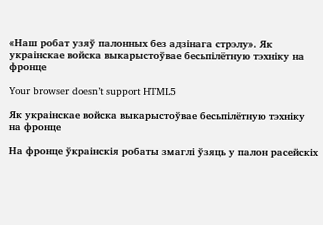«Наш робат узяў палонных без адзінага стрэлу». Як украінскае войска выкарыстоўвае бесьпілётную тэхніку на фронце

Your browser doesn’t support HTML5

Як украінскае войска выкарыстоўвае бесьпілётную тэхніку на фронце

На фронце ўкраінскія робаты змаглі ўзяць у палон расейскіх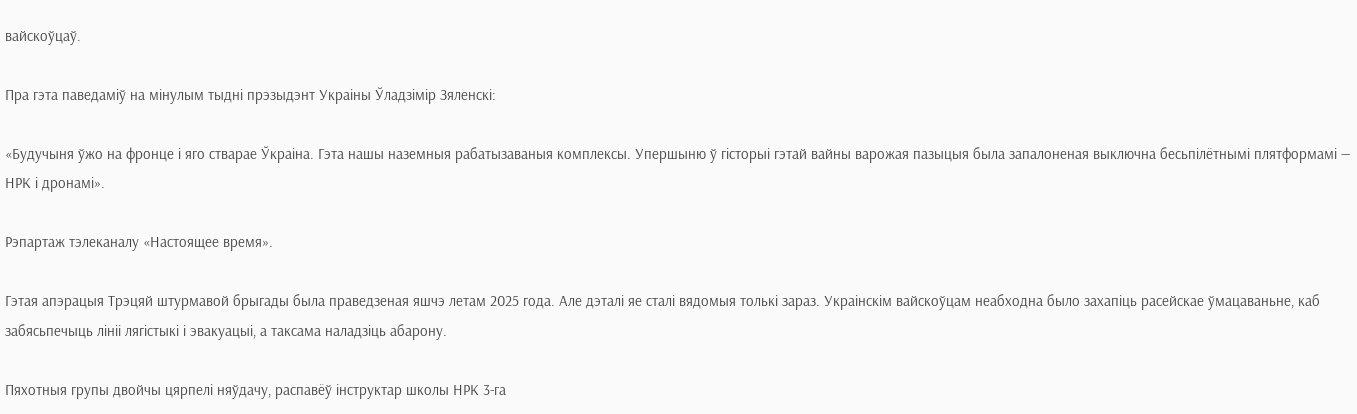вайскоўцаў.

Пра гэта паведаміў на мінулым тыдні прэзыдэнт Украіны Ўладзімір Зяленскі:

«Будучыня ўжо на фронце і яго стварае Ўкраіна. Гэта нашы наземныя рабатызаваныя комплексы. Упершыню ў гісторыі гэтай вайны варожая пазыцыя была запалоненая выключна бесьпілётнымі плятформамі — НРК і дронамі».

Рэпартаж тэлеканалу «Настоящее время».

Гэтая апэрацыя Трэцяй штурмавой брыгады была праведзеная яшчэ летам 2025 года. Але дэталі яе сталі вядомыя толькі зараз. Украінскім вайскоўцам неабходна было захапіць расейскае ўмацаваньне, каб забясьпечыць лініі лягістыкі і эвакуацыі, а таксама наладзіць абарону.

Пяхотныя групы двойчы цярпелі няўдачу, распавёў інструктар школы НРК 3-га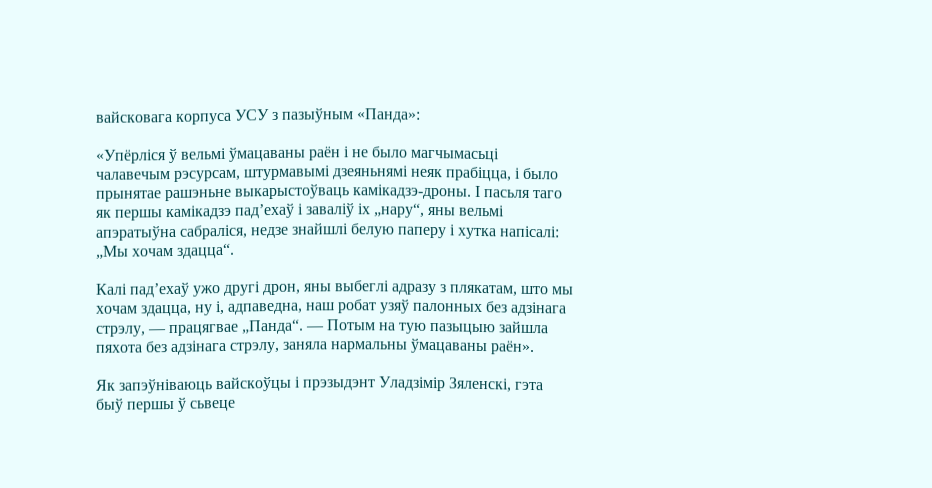вайсковага корпуса УСУ з пазыўным «Панда»:

«Упёрліся ў вельмі ўмацаваны раён і не было магчымасьці чалавечым рэсурсам, штурмавымі дзеяньнямі неяк прабіцца, і было прынятае рашэньне выкарыстоўваць камікадзэ-дроны. І пасьля таго як першы камікадзэ пад’ехаў і заваліў іх „нару“, яны вельмі апэратыўна сабраліся, недзе знайшлі белую паперу і хутка напісалі: „Мы хочам здацца“.

Калі падʼехаў ужо другі дрон, яны выбеглі адразу з плякатам, што мы хочам здацца, ну і, адпаведна, наш робат узяў палонных без адзінага стрэлу, — працягвае „Панда“. — Потым на тую пазыцыю зайшла пяхота без адзінага стрэлу, заняла нармальны ўмацаваны раён».

Як запэўніваюць вайскоўцы і прэзыдэнт Уладзімір Зяленскі, гэта быў першы ў сьвеце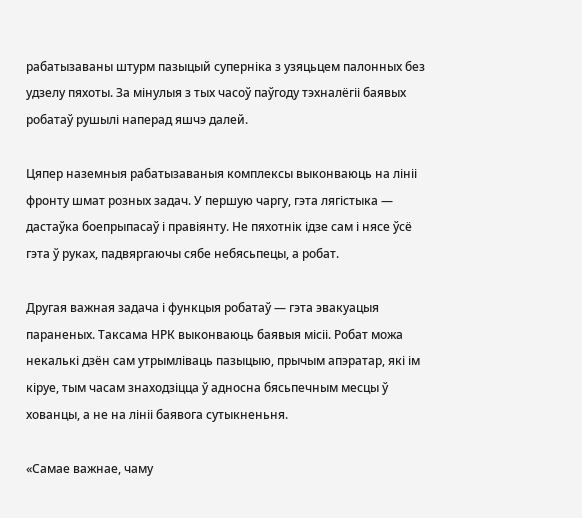рабатызаваны штурм пазыцый суперніка з узяцьцем палонных без удзелу пяхоты. За мінулыя з тых часоў паўгоду тэхналёгіі баявых робатаў рушылі наперад яшчэ далей.

Цяпер наземныя рабатызаваныя комплексы выконваюць на лініі фронту шмат розных задач. У першую чаргу, гэта лягістыка — дастаўка боепрыпасаў і правіянту. Не пяхотнік ідзе сам і нясе ўсё гэта ў руках, падвяргаючы сябе небясьпецы, а робат.

Другая важная задача і функцыя робатаў — гэта эвакуацыя параненых. Таксама НРК выконваюць баявыя місіі. Робат можа некалькі дзён сам утрымліваць пазыцыю, прычым апэратар, які ім кіруе, тым часам знаходзіцца ў адносна бясьпечным месцы ў хованцы, а не на лініі баявога сутыкненьня.

«Самае важнае, чаму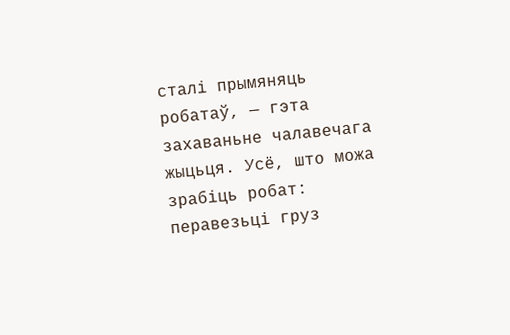сталі прымяняць робатаў, — гэта захаваньне чалавечага жыцьця. Усё, што можа зрабіць робат: перавезьці груз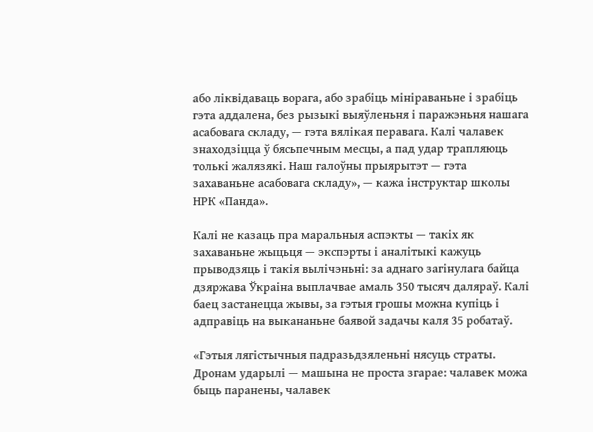або ліквідаваць ворага, або зрабіць мініраваньне і зрабіць гэта аддалена, без рызыкі выяўленьня і паражэньня нашага асабовага складу, — гэта вялікая перавага. Калі чалавек знаходзіцца ў бясьпечным месцы, а пад удар трапляюць толькі жалязякі. Наш галоўны прыярытэт — гэта захаваньне асабовага складу», — кажа інструктар школы НРК «Панда».

Калі не казаць пра маральныя аспэкты — такіх як захаваньне жыцьця — экспэрты і аналітыкі кажуць прыводзяць і такія вылічэньні: за аднаго загінулага байца дзяржава Ўкраіна выплачвае амаль 350 тысяч даляраў. Калі баец застанецца жывы, за гэтыя грошы можна купіць і адправіць на выкананьне баявой задачы каля 35 робатаў.

«Гэтыя лягістычныя падразьдзяленьні нясуць страты. Дронам ударылі — машына не проста згарае: чалавек можа быць паранены, чалавек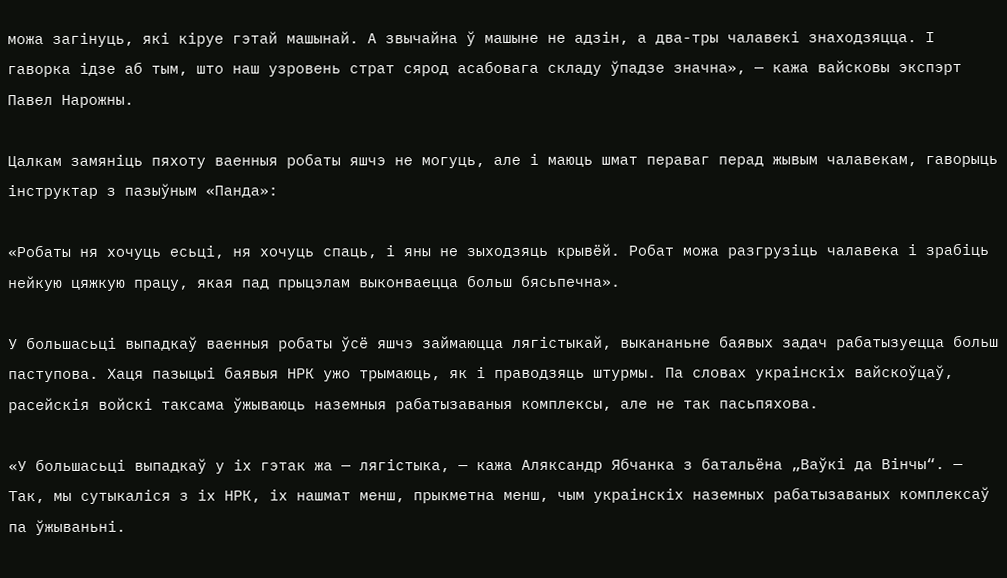можа загінуць, які кіруе гэтай машынай. А звычайна ў машыне не адзін, а два-тры чалавекі знаходзяцца. І гаворка ідзе аб тым, што наш узровень страт сярод асабовага складу ўпадзе значна», — кажа вайсковы экспэрт Павел Нарожны.

Цалкам замяніць пяхоту ваенныя робаты яшчэ не могуць, але і маюць шмат пераваг перад жывым чалавекам, гаворыць інструктар з пазыўным «Панда»:

«Робаты ня хочуць есьці, ня хочуць спаць, і яны не зыходзяць крывёй. Робат можа разгрузіць чалавека і зрабіць нейкую цяжкую працу, якая пад прыцэлам выконваецца больш бясьпечна».

У большасьці выпадкаў ваенныя робаты ўсё яшчэ займаюцца лягістыкай, выкананьне баявых задач рабатызуецца больш паступова. Хаця пазыцыі баявыя НРК ужо трымаюць, як і праводзяць штурмы. Па словах украінскіх вайскоўцаў, расейскія войскі таксама ўжываюць наземныя рабатызаваныя комплексы, але не так пасьпяхова.

«У большасьці выпадкаў у іх гэтак жа — лягістыка, — кажа Аляксандр Ябчанка з батальёна „Ваўкі да Вінчы“. — Так, мы сутыкаліся з іх НРК, іх нашмат менш, прыкметна менш, чым украінскіх наземных рабатызаваных комплексаў па ўжываньні.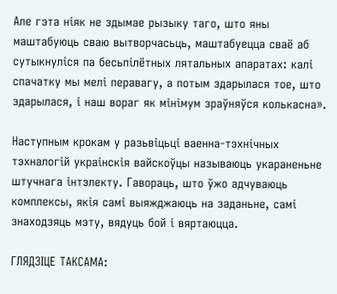Але гэта ніяк не здымае рызыку таго, што яны маштабуюць сваю вытворчасьць, маштабуецца сваё аб сутыкнуліся па бесьпілётных лятальных апаратах: калі спачатку мы мелі перавагу, а потым здарылася тое, што здарылася, і наш вораг як мінімум зраўняўся колькасна».

Наступным крокам у разьвіцьці ваенна-тэхнічных тэхналогій украінскія вайскоўцы называюць укараненьне штучнага інтэлекту. Гавораць, што ўжо адчуваюць комплексы, якія самі выяжджаюць на заданьне, самі знаходзяць мэту, вядуць бой і вяртаюцца.

ГЛЯДЗІЦЕ ТАКСАМА: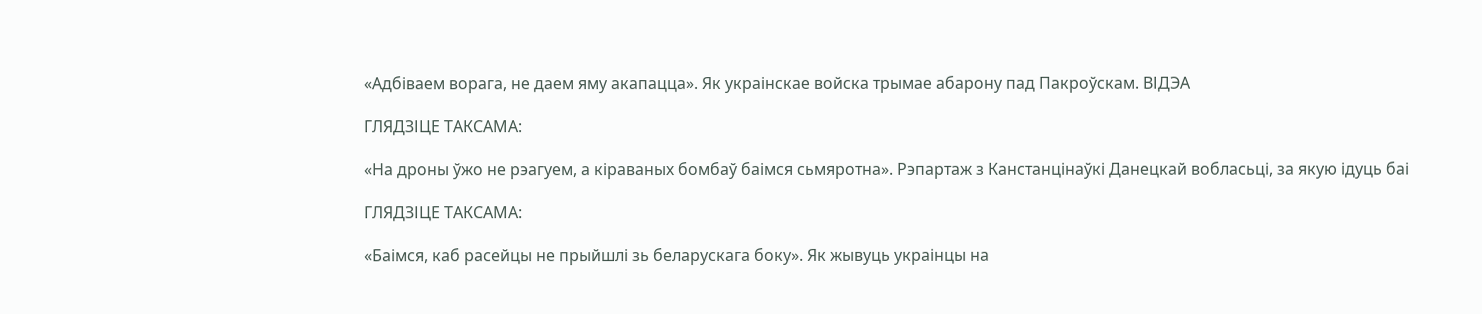«Адбіваем ворага, не даем яму акапацца». Як украінскае войска трымае абарону пад Пакроўскам. ВІДЭА

ГЛЯДЗІЦЕ ТАКСАМА:

«На дроны ўжо не рэагуем, а кіраваных бомбаў баімся сьмяротна». Рэпартаж з Канстанцінаўкі Данецкай вобласьці, за якую ідуць баі

ГЛЯДЗІЦЕ ТАКСАМА:

«Баімся, каб расейцы не прыйшлі зь беларускага боку». Як жывуць украінцы на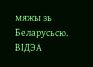мяжы зь Беларусьсю. ВІДЭА